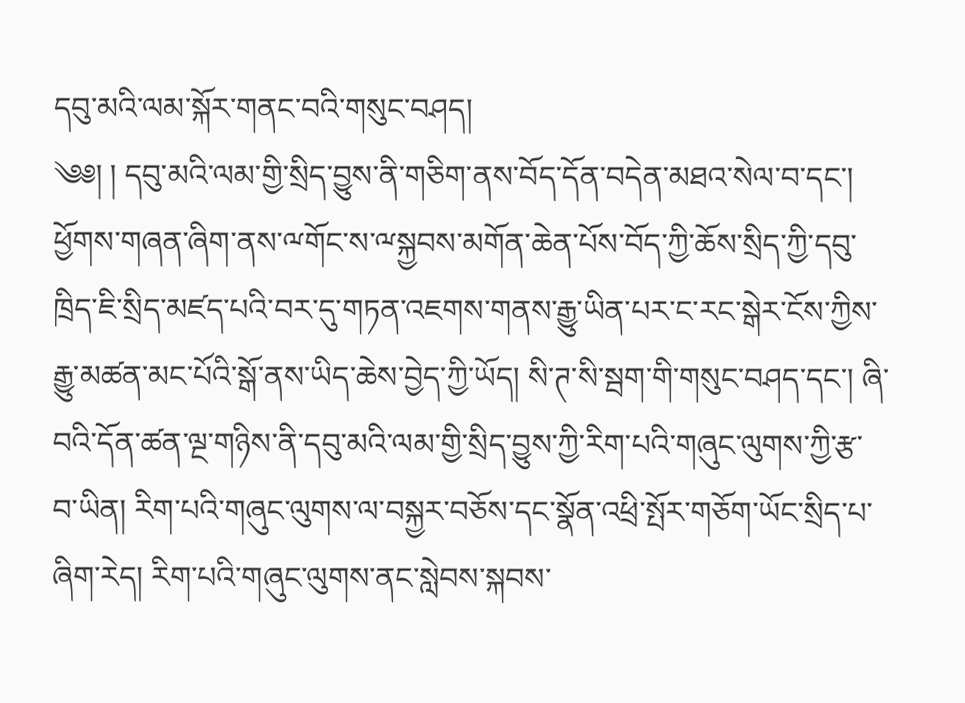དབུ་མའི་ལམ་སྐོར་གནང་བའི་གསུང་བཤད།
༄༅། ། དབུ་མའི་ལམ་གྱི་སྲིད་བྱུས་ནི་གཅིག་ནས་བོད་དོན་བདེན་མཐའ་སེལ་བ་དང་། ཕྱོགས་གཞན་ཞིག་ནས་ྋགོང་ས་ྋསྐྱབས་མགོན་ཆེན་པོས་བོད་ཀྱི་ཆོས་སྲིད་ཀྱི་དབུ་ཁྲིད་ཇི་སྲིད་མཛད་པའི་བར་དུ་གཏན་འཇགས་གནས་རྒྱུ་ཡིན་པར་ང་རང་སྒེར་ངོས་ཀྱིས་རྒྱུ་མཚན་མང་པོའི་སྒོ་ནས་ཡིད་ཆེས་བྱེད་ཀྱི་ཡོད། སི་ཊ་སི་སྦག་གི་གསུང་བཤད་དང་། ཞི་བའི་དོན་ཚན་ལྔ་གཉིས་ནི་དབུ་མའི་ལམ་གྱི་སྲིད་བྱུས་ཀྱི་རིག་པའི་གཞུང་ལུགས་ཀྱི་རྩ་བ་ཡིན། རིག་པའི་གཞུང་ལུགས་ལ་བསྐྱར་བཅོས་དང་སྣོན་འཕྲི་སྤོར་གཅོག་ཡོང་སྲིད་པ་ཞིག་རེད། རིག་པའི་གཞུང་ལུགས་ནང་སླེབས་སྐབས་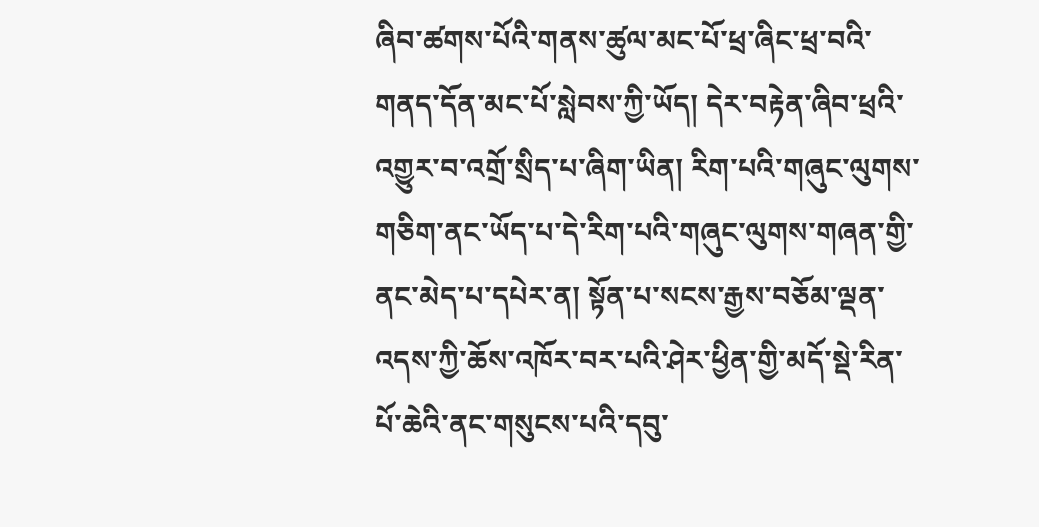ཞིབ་ཚགས་པོའི་གནས་ཚུལ་མང་པོ་ཕྲ་ཞིང་ཕྲ་བའི་གནད་དོན་མང་པོ་སླེབས་ཀྱི་ཡོད། དེར་བརྟེན་ཞིབ་ཕྲའི་འགྱུར་བ་འགྲོ་སྲིད་པ་ཞིག་ཡིན། རིག་པའི་གཞུང་ལུགས་གཅིག་ནང་ཡོད་པ་དེ་རིག་པའི་གཞུང་ལུགས་གཞན་གྱི་ནང་མེད་པ་དཔེར་ན། སྟོན་པ་སངས་རྒྱས་བཅོམ་ལྡན་འདས་ཀྱི་ཆོས་འཁོར་བར་པའི་ཤེར་ཕྱིན་གྱི་མདོ་སྡེ་རིན་པོ་ཆེའི་ནང་གསུངས་པའི་དབུ་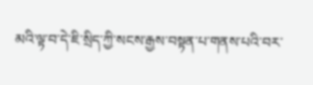མའི་ལྟ་བ་དེ་ཇི་སྲིད་ཀྱི་སངས་རྒྱས་བསྟན་པ་གནས་པའི་བར་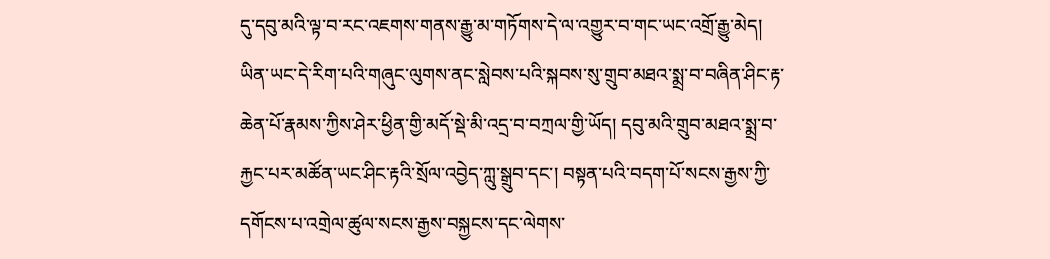དུ་དབུ་མའི་ལྟ་བ་རང་འཇགས་གནས་རྒྱུ་མ་གཏོགས་དེ་ལ་འགྱུར་བ་གང་ཡང་འགྲོ་རྒྱུ་མེད། ཡིན་ཡང་དེ་རིག་པའི་གཞུང་ལུགས་ནང་སླེབས་པའི་སྐབས་སུ་གྲུབ་མཐའ་སྨྲ་བ་བཞིན་ཤིང་རྟ་ཆེན་པོ་རྣམས་ཀྱིས་ཤེར་ཕྱིན་གྱི་མདོ་སྡེ་མི་འདྲ་བ་བཀྲལ་གྱི་ཡོད། དབུ་མའི་གྲུབ་མཐའ་སྨྲ་བ་རྐྱང་པར་མཚོན་ཡང་ཤིང་རྟའི་སྲོལ་འབྱེད་ཀླུ་སྒྲུབ་དང་། བསྟན་པའི་བདག་པོ་སངས་རྒྱས་ཀྱི་དགོངས་པ་འགྲེལ་ཚུལ་སངས་རྒྱས་བསྐྱངས་དང་ལེགས་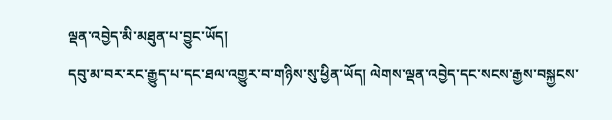ལྡན་འབྱེད་མི་མཐུན་པ་བྱུང་ཡོད།
དབུ་མ་བར་རང་རྒྱུད་པ་དང་ཐལ་འགྱུར་བ་གཉིས་སུ་ཕྱིན་ཡོད། ལེགས་ལྡན་འབྱེད་དང་སངས་རྒྱས་བསྐྱངས་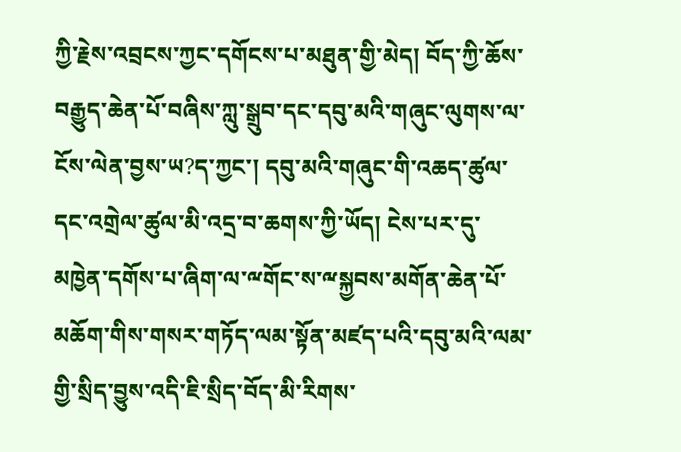ཀྱི་རྗེས་འབྲངས་ཀྱང་དགོངས་པ་མཐུན་གྱི་མེད། བོད་ཀྱི་ཆོས་བརྒྱུད་ཆེན་པོ་བཞིས་ཀླུ་སྒྲུབ་དང་དབུ་མའི་གཞུང་ལུགས་ལ་ངོས་ལེན་བྱས་ཡ?ད་ཀྱང་། དབུ་མའི་གཞུང་གི་འཆད་ཚུལ་དང་འགྲེལ་ཚུལ་མི་འདྲ་བ་ཆགས་ཀྱི་ཡོད། ངེས་པར་དུ་མཁྱེན་དགོས་པ་ཞིག་ལ་ྋགོང་ས་ྋསྐྱབས་མགོན་ཆེན་པོ་མཆོག་གིས་གསར་གཏོད་ལམ་སྟོན་མཛད་པའི་དབུ་མའི་ལམ་གྱི་སྲིད་བྱུས་འདི་ཇི་སྲིད་བོད་མི་རིགས་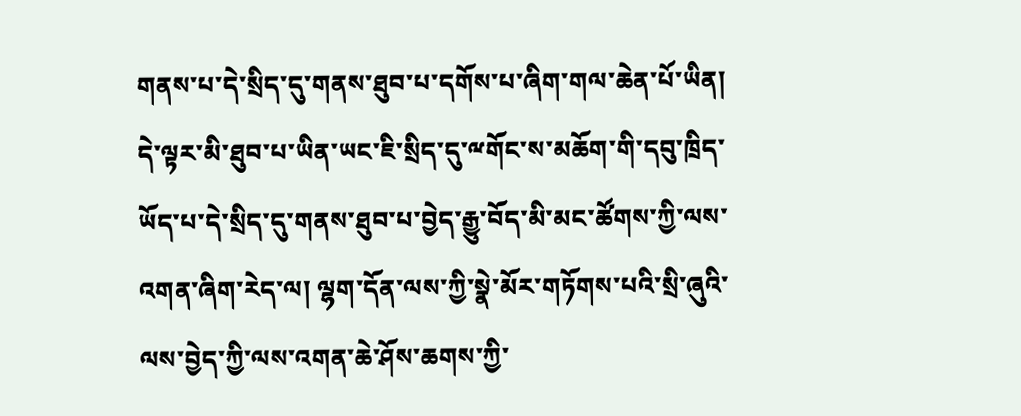གནས་པ་དེ་སྲིད་དུ་གནས་ཐུབ་པ་དགོས་པ་ཞིག་གལ་ཆེན་པོ་ཡིན། དེ་ལྟར་མི་ཐུབ་པ་ཡིན་ཡང་ཇི་སྲིད་དུ་ྋགོང་ས་མཆོག་གི་དབུ་ཁྲིད་ཡོད་པ་དེ་སྲིད་དུ་གནས་ཐུབ་པ་བྱེད་རྒྱུ་བོད་མི་མང་ཚོགས་ཀྱི་ལས་འགན་ཞིག་རེད་ལ། ལྷག་དོན་ལས་ཀྱི་སྣེ་མོར་གཏོགས་པའི་སྲི་ཞུའི་ལས་བྱེད་ཀྱི་ལས་འགན་ཆེ་ཤོས་ཆགས་ཀྱི་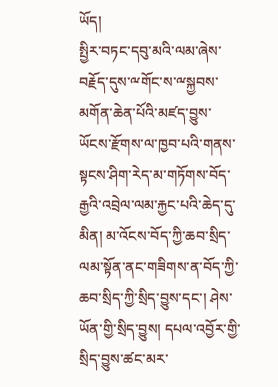ཡོད།
སྤྱིར་བཏང་དབུ་མའི་ལམ་ཞེས་བརྗོད་དུས་ྋགོང་ས་ྋསྐྱབས་མགོན་ཆེན་པོའི་མཛད་བྱུས་ཡོངས་རྫོགས་ལ་ཁྱབ་པའི་གནས་སྟངས་ཤིག་རེད་མ་གཏོགས་བོད་རྒྱའི་འབྲེལ་ལམ་རྐྱང་པའི་ཆེད་དུ་མིན། མ་འོངས་བོད་ཀྱི་ཆབ་སྲིད་ལམ་སྟོན་ནང་གཟིགས་ན་བོད་ཀྱི་ཆབ་སྲིད་ཀྱི་སྲིད་བྱུས་དང་། ཤེས་ཡོན་གྱི་སྲིད་བྱུས། དཔལ་འབྱོར་གྱི་སྲིད་བྱུས་ཚང་མར་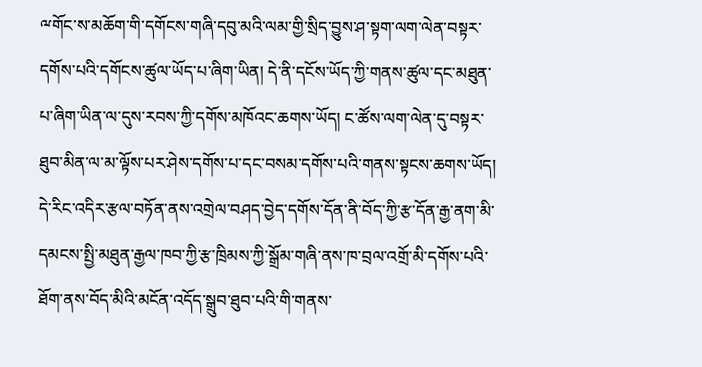ྋགོང་ས་མཆོག་གི་དགོངས་གཞི་དབུ་མའི་ལམ་གྱི་སྲིད་བྱུས་ཤ་སྟག་ལག་ལེན་བསྟར་དགོས་པའི་དགོངས་ཚུལ་ཡོད་པ་ཞིག་ཡིན། དེ་ནི་དངོས་ཡོད་ཀྱི་གནས་ཚུལ་དང་མཐུན་པ་ཞིག་ཡིན་ལ་དུས་རབས་ཀྱི་དགོས་མཁོའང་ཆགས་ཡོད། ང་ཚོས་ལག་ལེན་དུ་བསྟར་ཐུབ་མིན་ལ་མ་ལྟོས་པར་ཤེས་དགོས་པ་དང་བསམ་དགོས་པའི་གནས་སྟངས་ཆགས་ཡོད།
དེ་རིང་འདིར་རྩལ་བཏོན་ནས་འགྲེལ་བཤད་བྱེད་དགོས་དོན་ནི་བོད་ཀྱི་རྩ་དོན་རྒྱ་ནག་མི་དམངས་སྤྱི་མཐུན་རྒྱལ་ཁབ་ཀྱི་རྩ་ཁྲིམས་ཀྱི་སྒྲོམ་གཞི་ནས་ཁ་བྲལ་འགྲོ་མི་དགོས་པའི་ཐོག་ནས་བོད་མིའི་མངོན་འདོད་སྒྲུབ་ཐུབ་པའི་གི་གནས་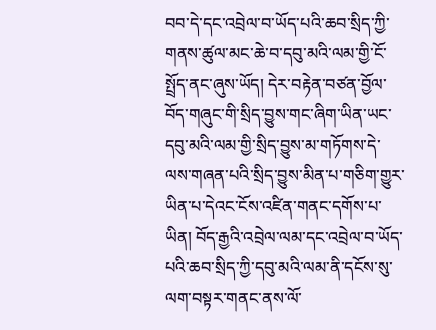བབ་དེ་དང་འབྲེལ་བ་ཡོད་པའི་ཆབ་སྲིད་ཀྱི་གནས་ཚུལ་མང་ཆེ་བ་དབུ་མའི་ལམ་གྱི་ངོ་སྤྲོད་ནང་ཞུས་ཡོད། དེར་བརྟེན་བཙན་བྱོལ་བོད་གཞུང་གི་སྲིད་བྱུས་གང་ཞིག་ཡིན་ཡང་དབུ་མའི་ལམ་གྱི་སྲིད་བྱུས་མ་གཏོགས་དེ་ལས་གཞན་པའི་སྲིད་བྱུས་མིན་པ་གཅིག་གྱུར་ཡིན་པ་དེའང་ངོས་འཛིན་གནང་དགོས་པ་ཡིན། བོད་རྒྱའི་འབྲེལ་ལམ་དང་འབྲེལ་བ་ཡོད་པའི་ཆབ་སྲིད་ཀྱི་དབུ་མའི་ལམ་ནི་དངོས་སུ་ལག་བསྟར་གནང་ནས་ལོ་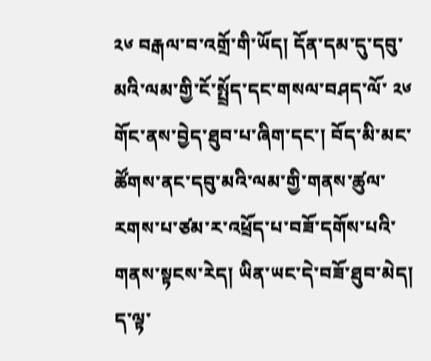༢༦ བརྒལ་བ་འགྲོ་གི་ཡོད། དོན་དམ་དུ་དབུ་མའི་ལམ་གྱི་ངོ་སྤྲོད་དང་གསལ་བཤད་ལོ་ ༢༦ གོང་ནས་བྱེད་ཐུབ་པ་ཞིག་དང་། བོད་མི་མང་ཚོགས་ནང་དབུ་མའི་ལམ་གྱི་གནས་ཚུལ་རགས་པ་ཙམ་ར་འཕྲོད་པ་བཟོ་དགོས་པའི་གནས་སྟངས་རེད། ཡིན་ཡང་དེ་བཟོ་ཐུབ་མེད། ད་ལྟ་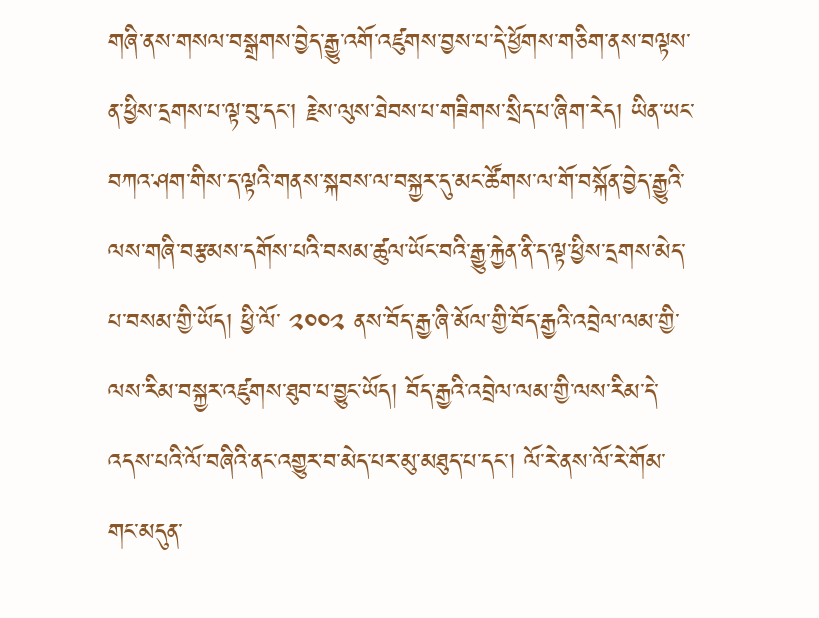གཞི་ནས་གསལ་བསྒྲགས་བྱེད་རྒྱུ་འགོ་འཛུགས་བྱས་པ་དེ་ཕྱོགས་གཅིག་ནས་བལྟས་ན་ཕྱིས་དྲགས་པ་ལྟ་བུ་དང་། རྗེས་ལུས་ཐེབས་པ་གཟིགས་སྲིད་པ་ཞིག་རེད། ཡིན་ཡང་བཀའ་ཤག་གིས་ད་ལྟའི་གནས་སྐབས་ལ་བསྐྱར་དུ་མང་ཚོགས་ལ་གོ་བསྐོན་བྱེད་རྒྱུའི་ལས་གཞི་བརྩམས་དགོས་པའི་བསམ་ཚུལ་ཡོང་བའི་རྒྱུ་རྐྱེན་ནི་ད་ལྟ་ཕྱིས་དྲགས་མེད་པ་བསམ་གྱི་ཡོད། ཕྱི་ལོ་ ༢༠༠༢ ནས་བོད་རྒྱ་ཞི་མོལ་གྱི་བོད་རྒྱའི་འབྲེལ་ལམ་གྱི་ལས་རིམ་བསྐྱར་འཛུགས་ཐུབ་པ་བྱུང་ཡོད། བོད་རྒྱའི་འབྲེལ་ལམ་གྱི་ལས་རིམ་དེ་འདས་པའི་ལོ་བཞིའི་ནང་འགྱུར་བ་མེད་པར་མུ་མཐུད་པ་དང་། ལོ་རེ་ནས་ལོ་རེ་གོམ་གང་མདུན་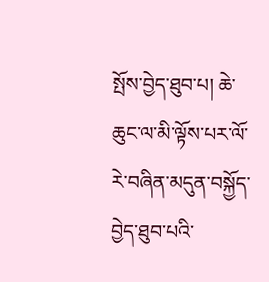སྤོས་བྱེད་ཐུབ་པ། ཆེ་ཆུང་ལ་མི་ལྟོས་པར་ལོ་རེ་བཞིན་མདུན་བསྐྱོད་བྱེད་ཐུབ་པའི་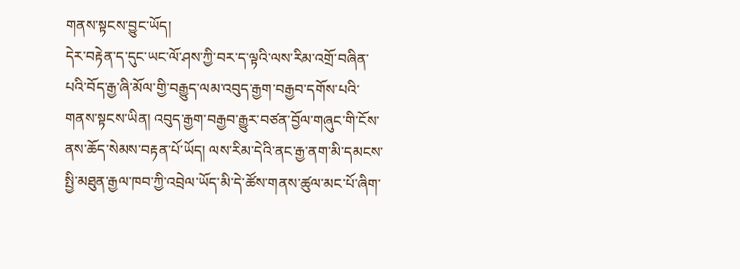གནས་སྟངས་བྱུང་ཡོད།
དེར་བརྟེན་ད་དུང་ཡང་ལོ་ཤས་ཀྱི་བར་ད་ལྟའི་ལས་རིམ་འགྲོ་བཞིན་པའི་བོད་རྒྱ་ཞི་མོལ་གྱི་བརྒྱུད་ལམ་འབུད་རྒྱག་བརྒྱབ་དགོས་པའི་གནས་སྟངས་ཡིན། འབུད་རྒྱག་བརྒྱབ་རྒྱུར་བཙན་བྱོལ་གཞུང་གི་ངོས་ནས་ཆོད་སེམས་བརྟན་པོ་ཡོད། ལས་རིམ་དེའི་ནང་རྒྱ་ནག་མི་དམངས་སྤྱི་མཐུན་རྒྱལ་ཁབ་ཀྱི་འབྲེལ་ཡོད་མི་དེ་ཚོས་གནས་ཚུལ་མང་པོ་ཞིག་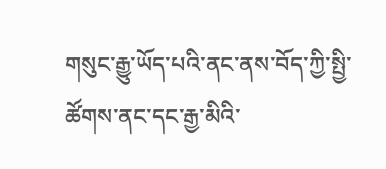གསུང་རྒྱུ་ཡོད་པའི་ནང་ནས་བོད་ཀྱི་སྤྱི་ཚོགས་ནང་དང་རྒྱ་མིའི་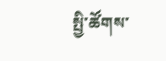སྤྱི་ཚོགས་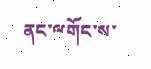ནང་ྋགོང་ས་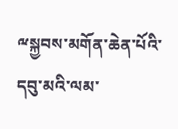ྋསྐྱབས་མགོན་ཆེན་པོའི་དབུ་མའི་ལམ་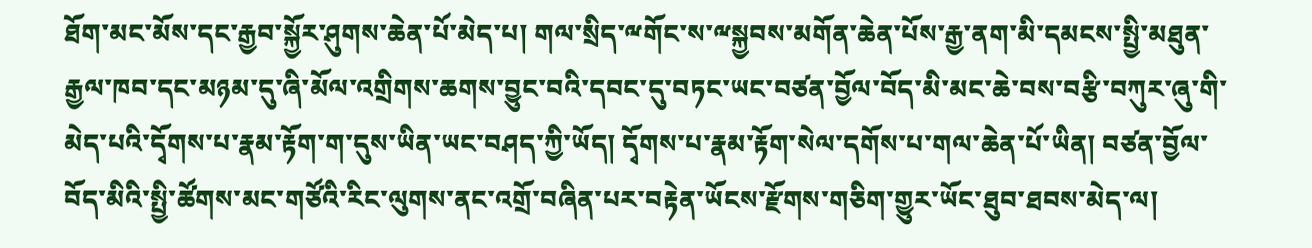ཐོག་མང་མོས་དང་རྒྱབ་སྐྱོར་ཤུགས་ཆེན་པོ་མེད་པ། གལ་སྲིད་ྋགོང་ས་ྋསྐྱབས་མགོན་ཆེན་པོས་རྒྱ་ནག་མི་དམངས་སྤྱི་མཐུན་རྒྱལ་ཁབ་དང་མཉམ་དུ་ཞི་མོལ་འགྲིགས་ཆགས་བྱུང་བའི་དབང་དུ་བཏང་ཡང་བཙན་བྱོལ་བོད་མི་མང་ཆེ་བས་བརྩི་བཀུར་ཞུ་གི་མེད་པའི་དྭོགས་པ་རྣམ་རྟོག་ག་དུས་ཡིན་ཡང་བཤད་ཀྱི་ཡོད། དྭོགས་པ་རྣམ་རྟོག་སེལ་དགོས་པ་གལ་ཆེན་པོ་ཡིན། བཙན་བྱོལ་བོད་མིའི་སྤྱི་ཚོགས་མང་གཙོའི་རིང་ལུགས་ནང་འགྲོ་བཞིན་པར་བརྟེན་ཡོངས་རྫོགས་གཅིག་གྱུར་ཡོང་ཐུབ་ཐབས་མེད་ལ།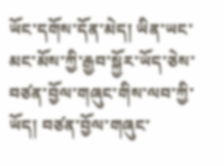ཡོང་དགོས་དོན་མེད། ཡིན་ཡང་མང་མོས་ཀྱི་རྒྱབ་སྐྱོར་ཡོད་ཅེས་བཙན་བྱོལ་གཞུང་གིས་ལབ་ཀྱི་ཡོད། བཙན་བྱོལ་གཞུང་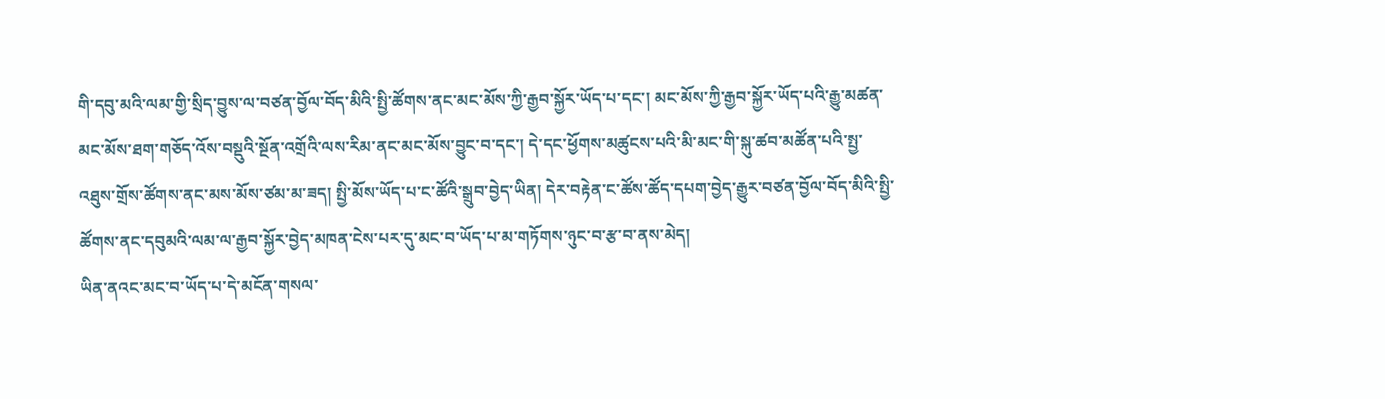གི་དབུ་མའི་ལམ་གྱི་སྲིད་བྱུས་ལ་བཙན་བྱོལ་བོད་མིའི་སྤྱི་ཚོགས་ནང་མང་མོས་ཀྱི་རྒྱབ་སྐྱོར་ཡོད་པ་དང་། མང་མོས་ཀྱི་རྒྱབ་སྐྱོར་ཡོད་པའི་རྒྱུ་མཚན་མང་མོས་ཐག་གཅོད་འོས་བསྡུའི་སྔོན་འགྲོའི་ལས་རིམ་ནང་མང་མོས་བྱུང་བ་དང་། དེ་དང་ཕྱོགས་མཚུངས་པའི་མི་མང་གི་སྐུ་ཚབ་མཚོན་པའི་སྤྱ་འཐུས་གྲོས་ཚོགས་ནང་མས་མོས་ཙམ་མ་ཟད། སྤྱི་མོས་ཡོད་པ་ང་ཚོའི་སྒྲུབ་བྱེད་ཡིན། དེར་བརྟེན་ང་ཚོས་ཚོད་དཔག་བྱེད་རྒྱུར་བཙན་བྱོལ་བོད་མིའི་སྤྱི་ཚོགས་ནང་དབུམའི་ལམ་ལ་རྒྱབ་སྐྱོར་བྱེད་མཁན་ངེས་པར་དུ་མང་བ་ཡོད་པ་མ་གཏོགས་ཉུང་བ་རྩ་བ་ནས་མེད།
ཡིན་ནའང་མང་བ་ཡོད་པ་དེ་མངོན་གསལ་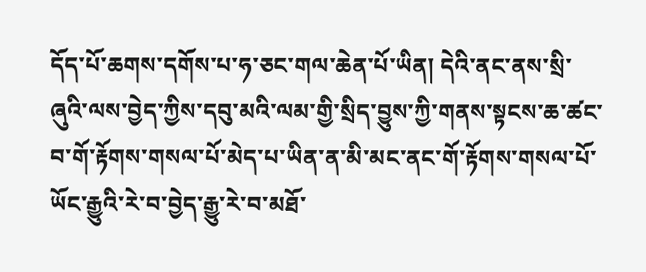དོད་པོ་ཆགས་དགོས་པ་ཧ་ཅང་གལ་ཆེན་པོ་ཡིན། དེའི་ནང་ནས་སྲི་ཞུའི་ལས་བྱེད་ཀྱིས་དབུ་མའི་ལམ་གྱི་སྲིད་བྱུས་ཀྱི་གནས་སྟངས་ཆ་ཚང་བ་གོ་རྟོགས་གསལ་པོ་མེད་པ་ཡིན་ན་མི་མང་ནང་གོ་རྟོགས་གསལ་པོ་ཡོང་རྒྱུའི་རེ་བ་བྱེད་རྒྱུ་རེ་བ་མཐོ་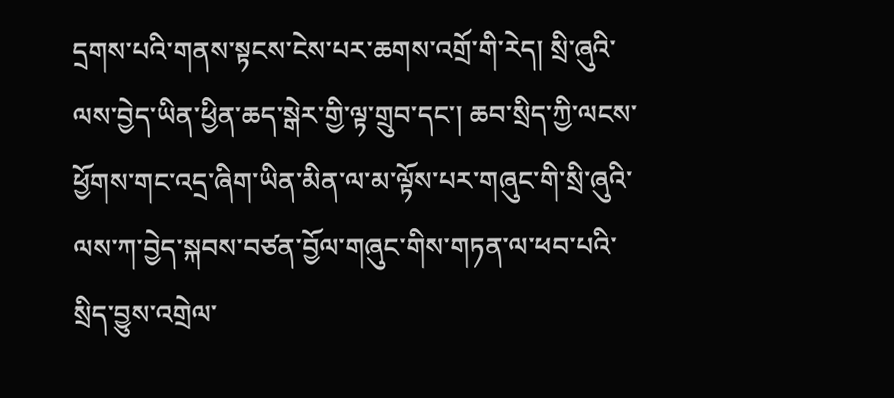དྲགས་པའི་གནས་སྟངས་ངེས་པར་ཆགས་འགྲོ་གི་རེད། སྲི་ཞུའི་ལས་བྱེད་ཡིན་ཕྱིན་ཆད་སྒེར་གྱི་ལྟ་གྲུབ་དང་། ཆབ་སྲིད་ཀྱི་ལངས་ཕྱོགས་གང་འདྲ་ཞིག་ཡིན་མིན་ལ་མ་ལྟོས་པར་གཞུང་གི་སྲི་ཞུའི་ལས་ཀ་བྱེད་སྐབས་བཙན་བྱོལ་གཞུང་གིས་གཏན་ལ་ཕབ་པའི་སྲིད་བྱུས་འགྲེལ་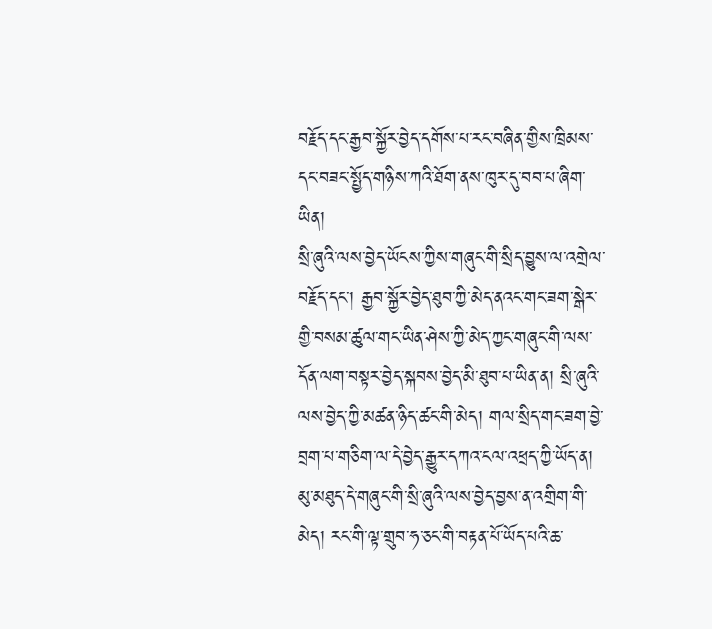བརྗོད་དང་རྒྱབ་སྐྱོར་བྱེད་དགོས་པ་རང་བཞིན་གྱིས་ཁྲིམས་དང་བཟང་སྤྱོད་གཉིས་ཀའི་ཐོག་ནས་ཁུར་དུ་བབ་པ་ཞིག་ཡིན།
སྲི་ཞུའི་ལས་བྱེད་ཡོངས་ཀྱིས་གཞུང་གི་སྲིད་བྱུས་ལ་འགྲེལ་བརྗོད་དང་། རྒྱབ་སྐྱོར་བྱེད་ཐུབ་ཀྱི་མེད་ནའང་གང་ཟག་སྒེར་གྱི་བསམ་ཚུལ་གང་ཡིན་ཤེས་ཀྱི་མེད་ཀྱང་གཞུང་གི་ལས་དོན་ལག་བསྟར་བྱེད་སྐབས་བྱེད་མི་ཐུབ་པ་ཡིན་ན། སྲི་ཞུའི་ལས་བྱེད་ཀྱི་མཚན་ཉིད་ཚང་གི་མེད། གལ་སྲིད་གང་ཟག་བྱེ་བྲག་པ་གཅིག་ལ་དེ་བྱེད་རྒྱུར་དཀའ་ངལ་འཕྲད་ཀྱི་ཡོད་ན། མུ་མཐུད་དེ་གཞུང་གི་སྲི་ཞུའི་ལས་བྱེད་བྱས་ན་འགྲིག་གི་མེད། རང་གི་ལྟ་གྲུབ་ཧ་ཅང་གི་བརྟན་པོ་ཡོད་པའི་ཆ་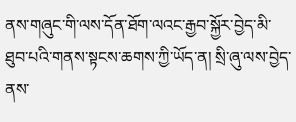ནས་གཞུང་གི་ལས་དོན་ཐོག་ལའང་རྒྱབ་སྐྱོར་བྱེད་མི་ཐུབ་པའི་གནས་སྟངས་ཆགས་ཀྱི་ཡོད་ན། སྲི་ཞུ་ལས་བྱེད་ནས་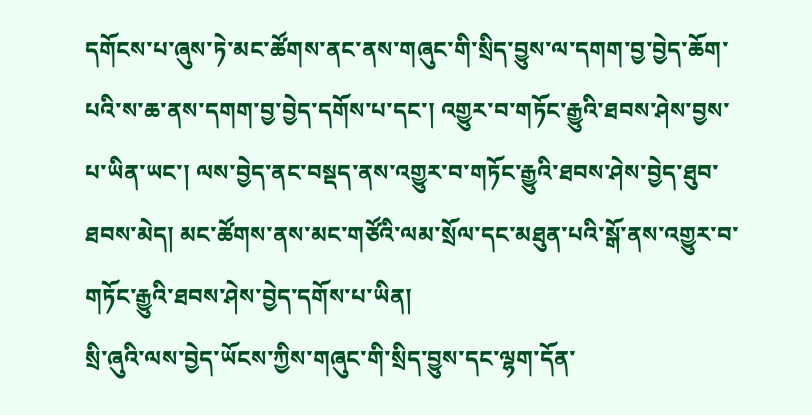དགོངས་པ་ཞུས་ཏེ་མང་ཚོགས་ནང་ནས་གཞུང་གི་སྲིད་བྱུས་ལ་དགག་བྱ་བྱེད་ཆོག་པའི་ས་ཆ་ནས་དགག་བྱ་བྱེད་དགོས་པ་དང་། འགྱུར་བ་གཏོང་རྒྱུའི་ཐབས་ཤེས་བྱས་པ་ཡིན་ཡང་། ལས་བྱེད་ནང་བསྡད་ནས་འགྱུར་བ་གཏོང་རྒྱུའི་ཐབས་ཤེས་བྱེད་ཐུབ་ཐབས་མེད། མང་ཚོགས་ནས་མང་གཙོའི་ལམ་སྲོལ་དང་མཐུན་པའི་སྒོ་ནས་འགྱུར་བ་གཏོང་རྒྱུའི་ཐབས་ཤེས་བྱེད་དགོས་པ་ཡིན།
སྲི་ཞུའི་ལས་བྱེད་ཡོངས་ཀྱིས་གཞུང་གི་སྲིད་བྱུས་དང་ལྷག་དོན་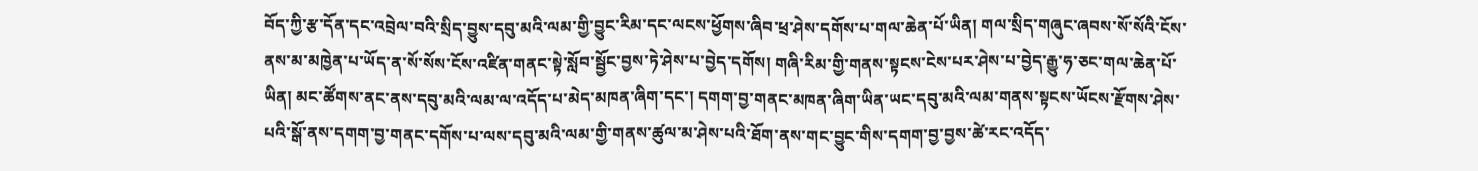བོད་ཀྱི་རྩ་དོན་དང་འབྲེལ་བའི་སྲིད་བྱུས་དབུ་མའི་ལམ་གྱི་བྱུང་རིམ་དང་ལངས་ཕྱོགས་ཞིབ་ཕྲ་ཤེས་དགོས་པ་གལ་ཆེན་པོ་ཡིན། གལ་སྲིད་གཞུང་ཞབས་སོ་སོའི་ངོས་ནས་མ་མཁྱེན་པ་ཡོད་ན་སོ་སོས་ངོས་འཛིན་གནང་སྟེ་སློབ་སྦྱོང་བྱས་ཏེ་ཤེས་པ་བྱེད་དགོས། གཞི་རིམ་གྱི་གནས་སྟངས་ངེས་པར་ཤེས་པ་བྱེད་རྒྱུ་ཧ་ཅང་གལ་ཆེན་པོ་ཡིན། མང་ཚོགས་ནང་ནས་དབུ་མའི་ལམ་ལ་འདོད་པ་མེད་མཁན་ཞིག་དང་། དགག་བྱ་གནང་མཁན་ཞིག་ཡིན་ཡང་དབུ་མའི་ལམ་གནས་སྟངས་ཡོངས་རྫོགས་ཤེས་པའི་སྒོ་ནས་དགག་བྱ་གནང་དགོས་པ་ལས་དབུ་མའི་ལམ་གྱི་གནས་ཚུལ་མ་ཤེས་པའི་ཐོག་ནས་གང་བྱུང་གིས་དགག་བྱ་བྱས་ཚེ་རང་འདོད་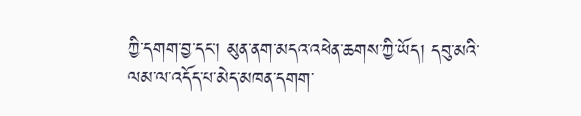ཀྱི་དགག་བྱ་དང་། མུན་ནག་མདའ་འཕེན་ཆགས་ཀྱི་ཡོད། དབུ་མའི་ལམ་ལ་འདོད་པ་མེད་མཁན་དགག་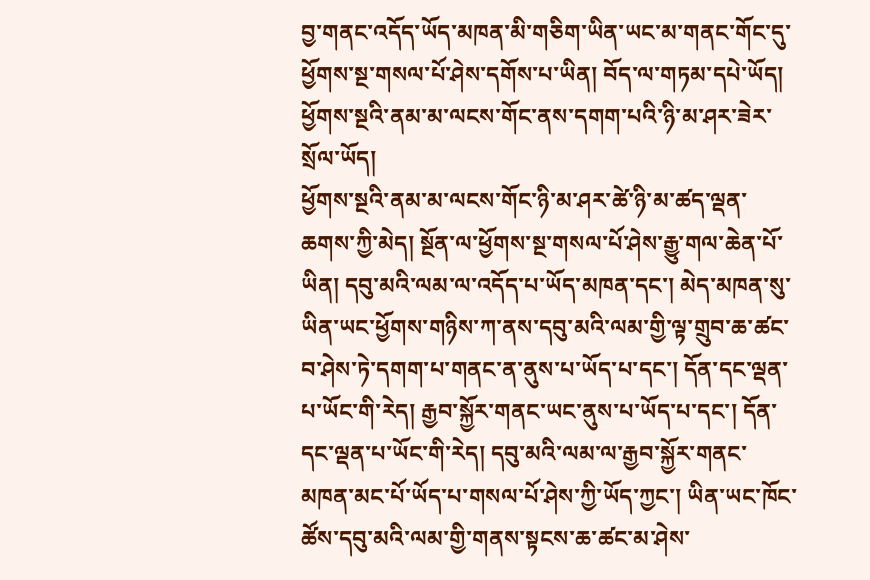བྱ་གནང་འདོད་ཡོད་མཁན་མི་གཅིག་ཡིན་ཡང་མ་གནང་གོང་དུ་ཕྱོགས་སྔ་གསལ་པོ་ཤེས་དགོས་པ་ཡིན། བོད་ལ་གཏམ་དཔེ་ཡོད། ཕྱོགས་སྔའི་ནམ་མ་ལངས་གོང་ནས་དགག་པའི་ཉི་མ་ཤར་ཟེར་སྲོལ་ཡོད།
ཕྱོགས་སྔའི་ནམ་མ་ལངས་གོང་ཉི་མ་ཤར་ཚེ་ཉི་མ་ཚད་ལྡན་ཆགས་ཀྱི་མེད། སྔོན་ལ་ཕྱོགས་སྔ་གསལ་པོ་ཤེས་རྒྱུ་གལ་ཆེན་པོ་ཡིན། དབུ་མའི་ལམ་ལ་འདོད་པ་ཡོད་མཁན་དང་། མེད་མཁན་སུ་ཡིན་ཡང་ཕྱོགས་གཉིས་ཀ་ནས་དབུ་མའི་ལམ་གྱི་ལྟ་གྲུབ་ཆ་ཚང་བ་ཤེས་ཏེ་དགག་པ་གནང་ན་ནུས་པ་ཡོད་པ་དང་། དོན་དང་ལྡན་པ་ཡོང་གི་རེད། རྒྱབ་སྐྱོར་གནང་ཡང་ནུས་པ་ཡོད་པ་དང་། དོན་དང་ལྡན་པ་ཡོང་གི་རེད། དབུ་མའི་ལམ་ལ་རྒྱབ་སྐྱོར་གནང་མཁན་མང་པོ་ཡོད་པ་གསལ་པོ་ཤེས་ཀྱི་ཡོད་ཀྱང་། ཡིན་ཡང་ཁོང་ཚོས་དབུ་མའི་ལམ་གྱི་གནས་སྟངས་ཆ་ཚང་མ་ཤེས་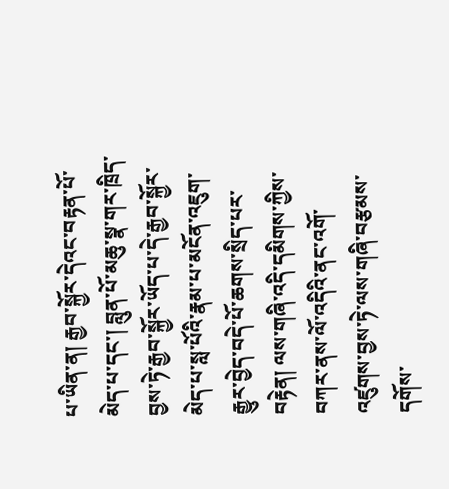པ་ཡིན་ན། རྒྱབ་སྐྱོར་དེའང་བརྟན་པོ་མེད་པ་དང་། བླུན་པོ་མཆུ་སྣ་གར་ཁྲིད་བྱས་ཏེ་རྒྱབ་སྐྱོར་ཡོད་པ་དེ་རྒྱབ་སྐྱོར་མེད་པ་སླ་པོའི་རྣམ་པ་མངོན་འཇུག་རྒྱུར་བྱེད་བདེ་པོ་ཆགས་སྲིད་པར་བརྟེན། ལས་གཞི་འདི་དམིགས་ཀྱིས་བཀར་ནས་ལོ་འདིའི་ནང་འགོ་འཛུགས་བྱས་ཏེ་ལས་གཞི་བརྩམས་དགོས་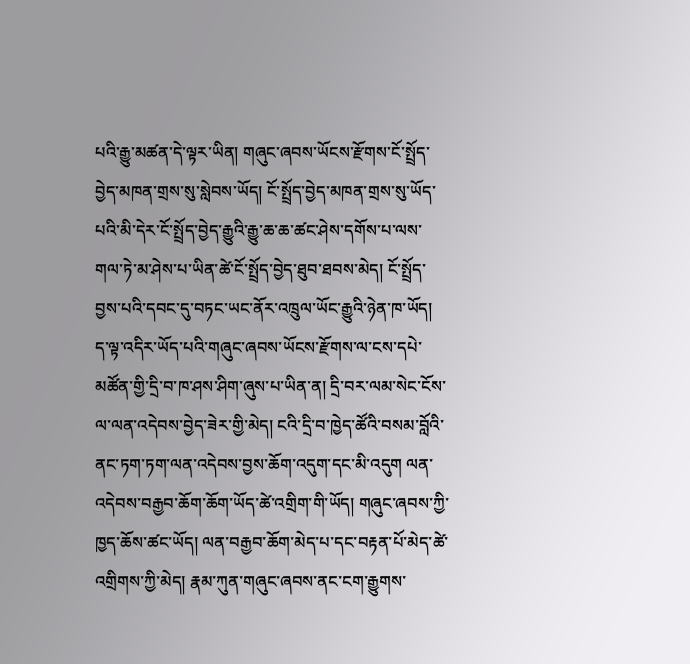པའི་རྒྱུ་མཚན་དེ་ལྟར་ཡིན། གཞུང་ཞབས་ཡོངས་རྫོགས་ངོ་སྤྲོད་བྱེད་མཁན་གྲས་སུ་སླེབས་ཡོད། ངོ་སྤྲོད་བྱེད་མཁན་གྲས་སུ་ཡོད་པའི་མི་དེར་ངོ་སྤྲོད་བྱེད་རྒྱུའི་རྒྱུ་ཆ་ཆ་ཚང་ཤེས་དགོས་པ་ལས་གལ་ཏེ་མ་ཤེས་པ་ཡིན་ཚེ་ངོ་སྤྲོད་བྱེད་ཐུབ་ཐབས་མེད། ངོ་སྤྲོད་བྱས་པའི་དབང་དུ་བཏང་ཡང་ནོར་འཁྲུལ་ཡོང་རྒྱུའི་ཉེན་ཁ་ཡོད།
ད་ལྟ་འདིར་ཡོད་པའི་གཞུང་ཞབས་ཡོངས་རྫོགས་ལ་ངས་དཔེ་མཚོན་གྱི་དྲི་བ་ཁ་ཤས་ཤིག་ཞུས་པ་ཡིན་ན། དྲི་བར་ལམ་སེང་ངོས་ལ་ལན་འདེབས་བྱེད་ཟེར་གྱི་མེད། ངའི་དྲི་བ་ཁྱེད་ཚོའི་བསམ་བློའི་ནང་ཏག་ཏག་ལན་འདེབས་བྱས་ཆོག་འདུག་དང་མི་འདུག ལན་འདེབས་བརྒྱབ་ཆོག་ཆོག་ཡོད་ཚེ་འགྲིག་གི་ཡོད། གཞུང་ཞབས་ཀྱི་ཁྱད་ཆོས་ཚང་ཡོད། ལན་བརྒྱབ་ཆོག་མེད་པ་དང་བརྟན་པོ་མེད་ཚེ་འགྲིགས་ཀྱི་མེད། རྣམ་ཀུན་གཞུང་ཞབས་ནང་ངག་རྒྱུགས་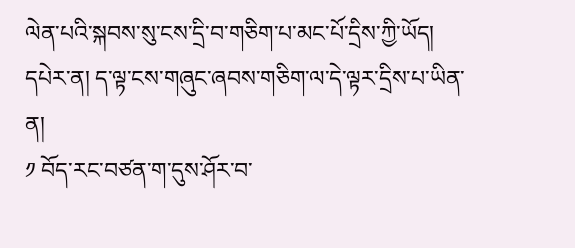ལེན་པའི་སྐབས་སུ་ངས་དྲི་བ་གཅིག་པ་མང་པོ་དྲིས་ཀྱི་ཡོད། དཔེར་ན། ད་ལྟ་ངས་གཞུང་ཞབས་གཅིག་ལ་དེ་ལྟར་དྲིས་པ་ཡིན་ན།
༡ བོད་རང་བཙན་ག་དུས་ཤོར་བ་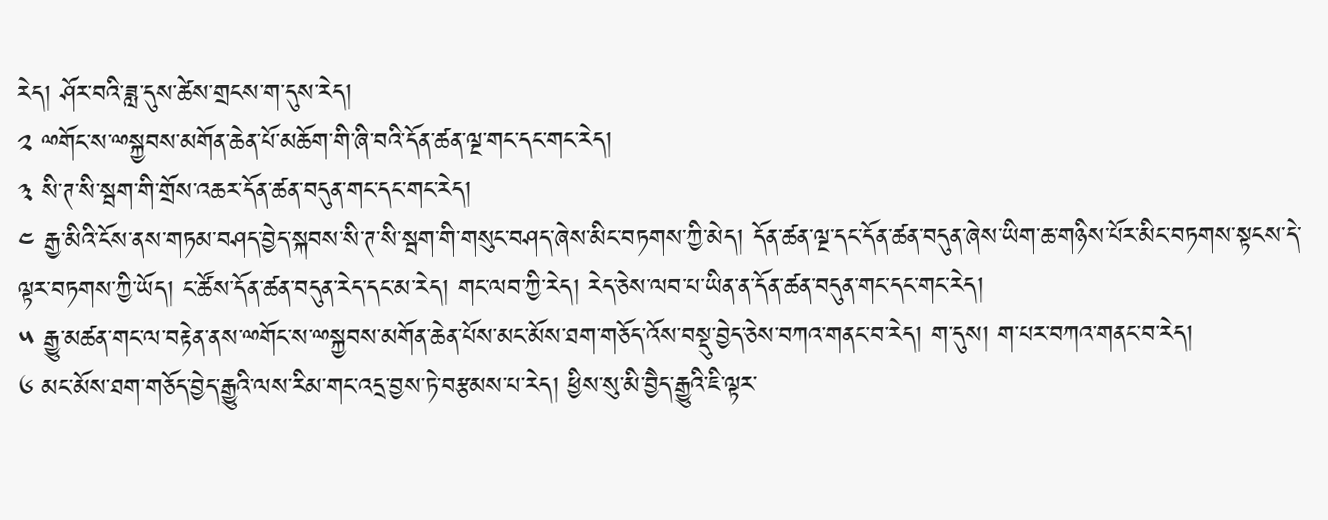རེད། ཤོར་བའི་ཟླ་དུས་ཚེས་གྲངས་ག་དུས་རེད།
༢ ྋགོང་ས་ྋསྐྱབས་མགོན་ཆེན་པོ་མཆོག་གི་ཞི་བའི་དོན་ཚན་ལྔ་གང་དང་གང་རེད།
༣ སི་ཊ་སི་སྦག་གི་གྲོས་འཆར་དོན་ཚན་བདུན་གང་དང་གང་རེད།
༤ རྒྱ་མིའི་ངོས་ནས་གཏམ་བཤད་བྱེད་སྐབས་སི་ཊ་སི་སྦག་གི་གསུང་བཤད་ཞེས་མིང་བཏགས་ཀྱི་མེད། དོན་ཚན་ལྔ་དང་དོན་ཚན་བདུན་ཞེས་ཡིག་ཆ་གཉིས་པོར་མིང་བཏགས་སྟངས་དེ་ལྟར་བཏགས་ཀྱི་ཡོད། ང་ཚོས་དོན་ཚན་བདུན་རེད་དང་མ་རེད། གང་ལབ་ཀྱི་རེད། རེད་ཅེས་ལབ་པ་ཡིན་ན་དོན་ཚན་བདུན་གང་དང་གང་རེད།
༥ རྒྱུ་མཚན་གང་ལ་བརྟེན་ནས་ྋགོང་ས་ྋསྐྱབས་མགོན་ཆེན་པོས་མང་མོས་ཐག་གཅོད་འོས་བསྡུ་བྱེད་ཅེས་བཀའ་གནང་བ་རེད། ག་དུས། ག་པར་བཀའ་གནང་བ་རེད།
༦ མང་མོས་ཐག་གཅོད་བྱེད་རྒྱུའི་ལས་རིམ་གང་འདྲ་བྱས་ཏེ་བརྩམས་པ་རེད། ཕྱིས་སུ་མི་བྱཻད་རྒྱུའི་ཇི་ལྟར་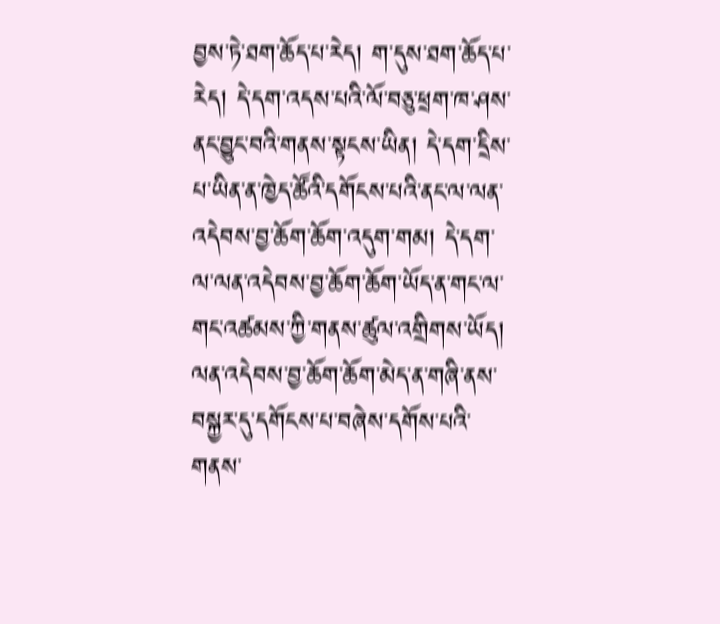བྱས་ཏེ་ཐག་ཆོད་པ་རེད། ག་དུས་ཐག་ཆོད་པ་རེད། དེ་དག་འདས་པའི་ལོ་བཅུ་ཕྲག་ཁ་ཤས་ནང་བྱུང་བའི་གནས་སྟངས་ཡིན། དེ་དག་དྲིས་པ་ཡིན་ན་ཁྱེད་ཚོའི་དགོངས་པའི་ནང་ལ་ལན་འདེབས་བྱ་ཆོག་ཆོག་འདུག་གམ། དེ་དག་ལ་ལན་འདེབས་བྱ་ཆོག་ཆོག་ཡོད་ན་གང་ལ་གང་འཚམས་ཀྱི་གནས་ཚུལ་འགྲིགས་ཡོད། ལན་འདེབས་བྱ་ཆོག་ཆོག་མེད་ན་གཞི་ནས་བསྐྱར་དུ་དགོངས་པ་བཞེས་དགོས་པའི་གནས་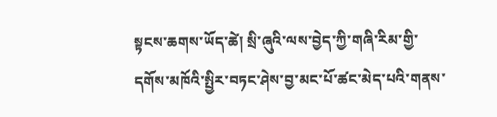སྟངས་ཆགས་ཡོད་ཚེ། སྲི་ཞུའི་ལས་བྱེད་ཀྱི་གཞི་རིམ་གྱི་དགོས་མཁོའི་སྤྱིར་བཏང་ཤེས་བྱ་མང་པོ་ཚང་མེད་པའི་གནས་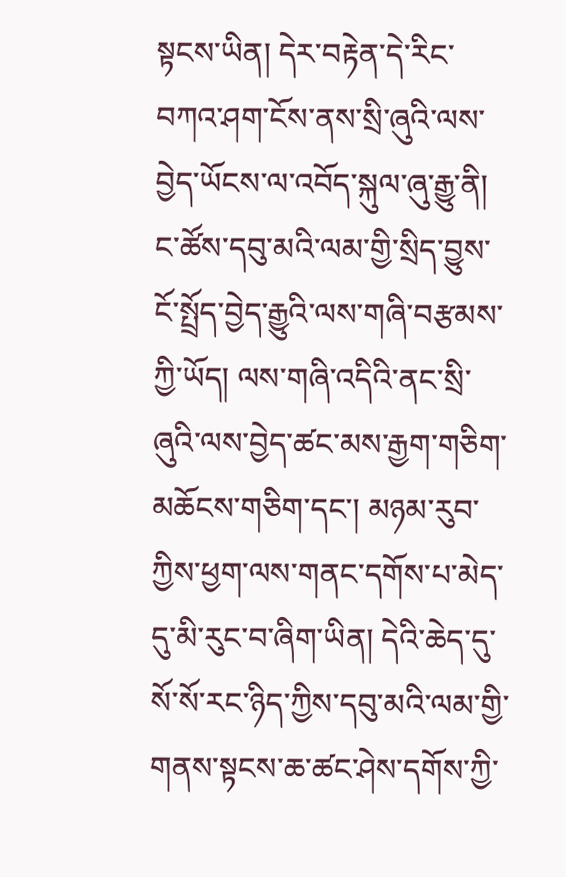སྟངས་ཡིན། དེར་བརྟེན་དེ་རིང་བཀའ་ཤག་ངོས་ནས་སྲི་ཞུའི་ལས་བྱེད་ཡོངས་ལ་འབོད་སྐུལ་ཞུ་རྒྱུ་ནི། ང་ཚོས་དབུ་མའི་ལམ་གྱི་སྲིད་བྱུས་ངོ་སྤྲོད་བྱེད་རྒྱུའི་ལས་གཞི་བརྩམས་ཀྱི་ཡོད། ལས་གཞི་འདིའི་ནང་སྲི་ཞུའི་ལས་བྱེད་ཚང་མས་རྒྱག་གཅིག་མཆོངས་གཅིག་དང་། མཉམ་རུབ་ཀྱིས་ཕྱག་ལས་གནང་དགོས་པ་མེད་དུ་མི་རུང་བ་ཞིག་ཡིན། དེའི་ཆེད་དུ་སོ་སོ་རང་ཉིད་ཀྱིས་དབུ་མའི་ལམ་གྱི་གནས་སྟངས་ཆ་ཚང་ཤེས་དགོས་ཀྱི་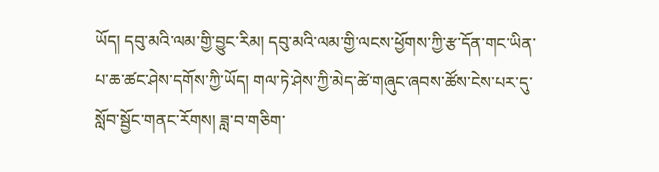ཡོད། དབུ་མའི་ལམ་གྱི་བྱུང་རིམ། དབུ་མའི་ལམ་གྱི་ལངས་ཕྱོགས་ཀྱི་རྩ་དོན་གང་ཡིན་པ་ཆ་ཚང་ཤེས་དགོས་ཀྱི་ཡོད། གལ་ཏེ་ཤེས་ཀྱི་མེད་ཚེ་གཞུང་ཞབས་ཚོས་ངེས་པར་དུ་སློབ་སྦྱོང་གནང་རོགས། ཟླ་བ་གཅིག་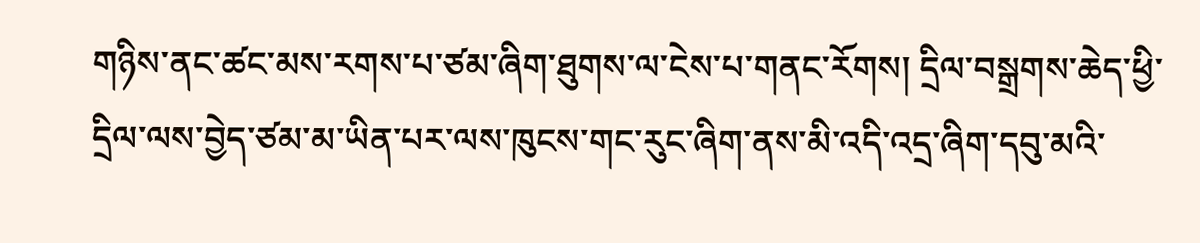གཉིས་ནང་ཚང་མས་རགས་པ་ཙམ་ཞིག་ཐུགས་ལ་ངེས་པ་གནང་རོགས། དྲིལ་བསྒྲགས་ཆེད་ཕྱི་དྲིལ་ལས་བྱེད་ཙམ་མ་ཡིན་པར་ལས་ཁུངས་གང་རུང་ཞིག་ནས་མི་འདི་འདྲ་ཞིག་དབུ་མའི་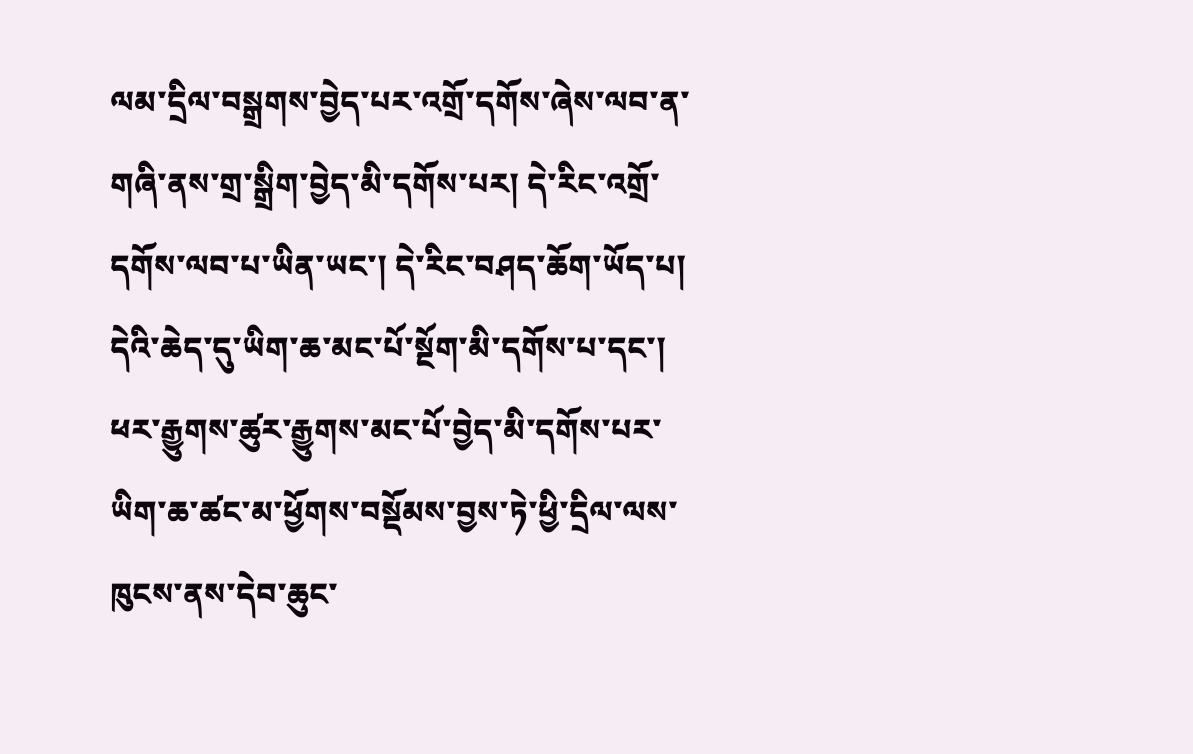ལམ་དྲིལ་བསྒྲགས་བྱེད་པར་འགྲོ་དགོས་ཞེས་ལབ་ན་གཞི་ནས་གྲ་སྒྲིག་བྱེད་མི་དགོས་པར། དེ་རིང་འགྲོ་དགོས་ལབ་པ་ཡིན་ཡང་། དེ་རིང་བཤད་ཆོག་ཡོད་པ། དེའི་ཆེད་དུ་ཡིག་ཆ་མང་པོ་སྔོག་མི་དགོས་པ་དང་། ཕར་རྒྱུགས་ཚུར་རྒྱུགས་མང་པོ་བྱེད་མི་དགོས་པར་ཡིག་ཆ་ཚང་མ་ཕྱོགས་བསྡོམས་བྱས་ཏེ་ཕྱི་དྲིལ་ལས་ཁུངས་ནས་དེབ་ཆུང་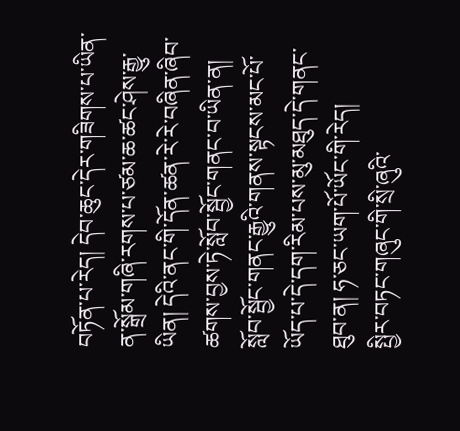བཏོན་པ་རེད། དེབ་ཆུང་དེར་གཟིགས་པ་ཡིན་ན་སྒྲོམ་གཞི་རགས་པ་ཙམ་ཆ་ཚང་ཤེས་རྒྱུ་ཡིན། དེའི་ནང་གི་དོན་ཚན་རེ་རེ་བཞིན་ཞིབ་ཚགས་བྱས་ཏེ་སློབ་སྦྱོང་གནང་བ་ཡིན་ན། སློབ་སྦྱོང་གནང་རྒྱུའི་གནས་སྟངས་མང་པོ་ཡོད་པ་དེ་དག་རིམ་པས་མུ་མཐུད་དེ་གནང་ཐུབ་ན། ཧ་ཅང་ཡག་པོ་ཡོང་གི་རེད།
སྤྱིར་བཏང་གཞུང་གི་སྲི་ཞུའི་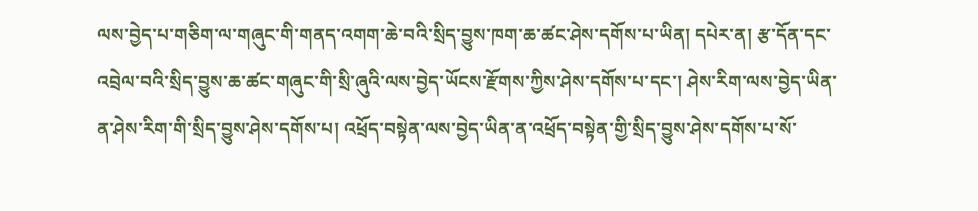ལས་བྱེད་པ་གཅིག་ལ་གཞུང་གི་གནད་འགག་ཆེ་བའི་སྲིད་བྱུས་ཁག་ཆ་ཚང་ཤེས་དགོས་པ་ཡིན། དཔེར་ན། རྩ་དོན་དང་འབྲེལ་བའི་སྲིད་བྱུས་ཆ་ཚང་གཞུང་གི་སྲི་ཞུའི་ལས་བྱེད་ཡོངས་རྫོགས་ཀྱིས་ཤེས་དགོས་པ་དང་། ཤེས་རིག་ལས་བྱེད་ཡིན་ན་ཤེས་རིག་གི་སྲིད་བྱུས་ཤེས་དགོས་པ། འཕྲོད་བསྟེན་ལས་བྱེད་ཡིན་ན་འཕྲོད་བསྟེན་གྱི་སྲིད་བྱུས་ཤེས་དགོས་པ་སོ་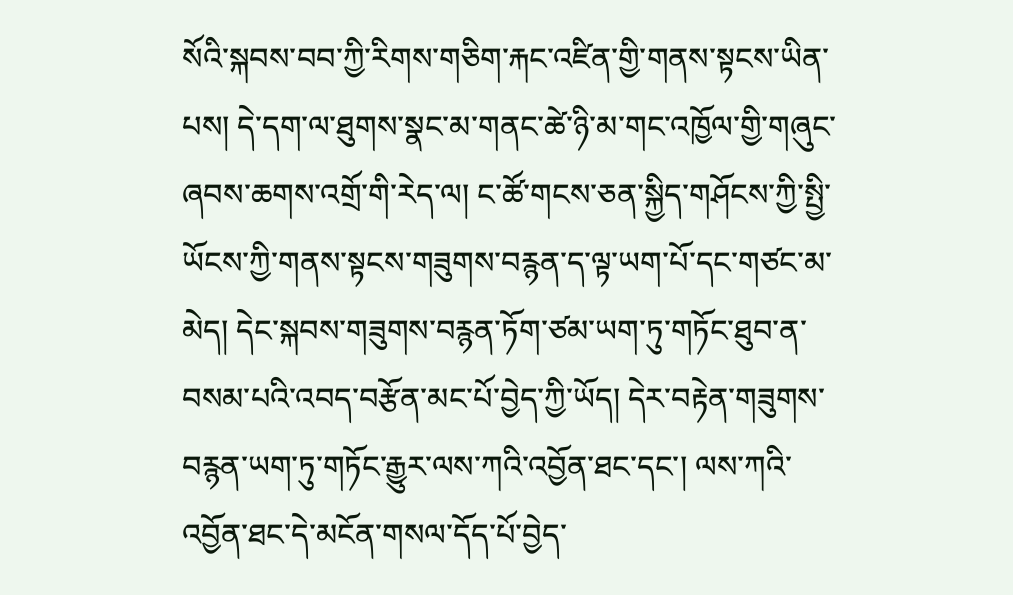སོའི་སྐབས་བབ་ཀྱི་རིགས་གཅིག་རྐང་འཛིན་གྱི་གནས་སྟངས་ཡིན་པས། དེ་དག་ལ་ཐུགས་སྣང་མ་གནང་ཚེ་ཉི་མ་གང་འཁྱོལ་གྱི་གཞུང་ཞབས་ཆགས་འགྲོ་གི་རེད་ལ། ང་ཚོ་གངས་ཅན་སྐྱིད་གཤོངས་ཀྱི་སྤྱི་ཡོངས་ཀྱི་གནས་སྟངས་གཟུགས་བརྙན་ད་ལྟ་ཡག་པོ་དང་གཙང་མ་མེད། དེང་སྐབས་གཟུགས་བརྙན་ཏོག་ཙམ་ཡག་ཏུ་གཏོང་ཐུབ་ན་བསམ་པའི་འབད་བརྩོན་མང་པོ་བྱེད་ཀྱི་ཡོད། དེར་བརྟེན་གཟུགས་བརྙན་ཡག་ཏུ་གཏོང་རྒྱུར་ལས་ཀའི་འབྱོན་ཐང་དང་། ལས་ཀའི་འབྱོན་ཐང་དེ་མངོན་གསལ་དོད་པོ་བྱེད་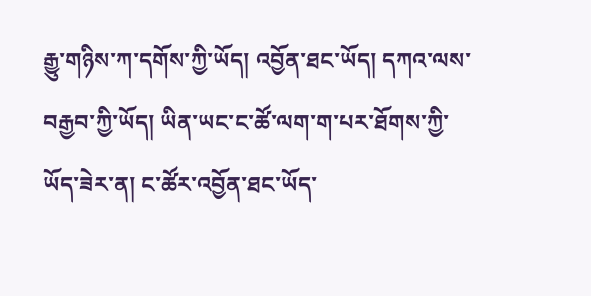རྒྱུ་གཉིས་ཀ་དགོས་ཀྱི་ཡོད། འབྱོན་ཐང་ཡོད། དཀའ་ལས་བརྒྱབ་ཀྱི་ཡོད། ཡིན་ཡང་ང་ཚོ་ལག་ག་པར་ཐོགས་ཀྱི་ཡོད་ཟེར་ན། ང་ཚོར་འབྱོན་ཐང་ཡོད་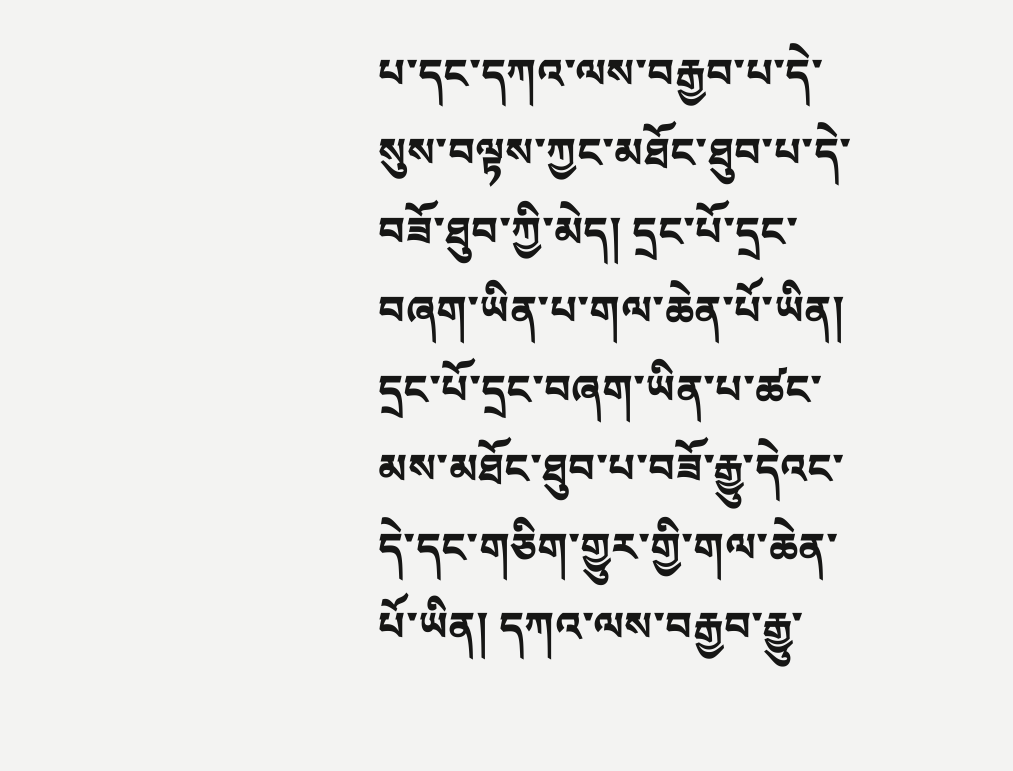པ་དང་དཀའ་ལས་བརྒྱབ་པ་དེ་སུས་བལྟས་ཀྱང་མཐོང་ཐུབ་པ་དེ་བཟོ་ཐུབ་ཀྱི་མེད། དྲང་པོ་དྲང་བཞག་ཡིན་པ་གལ་ཆེན་པོ་ཡིན། དྲང་པོ་དྲང་བཞག་ཡིན་པ་ཚང་མས་མཐོང་ཐུབ་པ་བཟོ་རྒྱུ་དེའང་དེ་དང་གཅིག་གྱུར་གྱི་གལ་ཆེན་པོ་ཡིན། དཀའ་ལས་བརྒྱབ་རྒྱུ་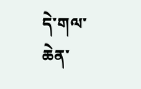དེ་གལ་ཆེན་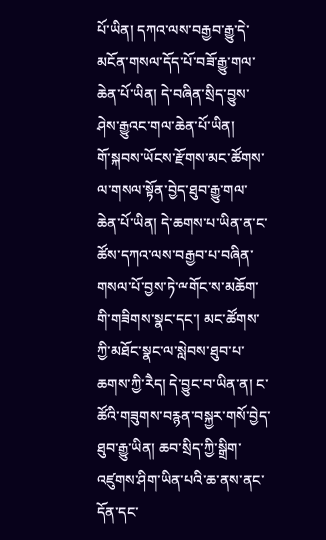པོ་ཡིན། དཀའ་ལས་བརྒྱབ་རྒྱུ་དེ་མངོན་གསལ་དོད་པོ་བཟོ་རྒྱུ་གལ་ཆེན་པོ་ཡིན། དེ་བཞིན་སྲིད་བྱུས་ཤེས་རྒྱུའང་གལ་ཆེན་པོ་ཡིན།
གོ་སྐབས་ཡོངས་རྫོགས་མང་ཚོགས་ལ་གསལ་སྟོན་བྱེད་ཐུབ་རྒྱུ་གལ་ཆེན་པོ་ཡིན། དེ་ཆགས་པ་ཡིན་ན་ང་ཚོས་དཀའ་ལས་བརྒྱབ་པ་བཞིན་གསལ་པོ་བྱས་ཏེ་ྋགོང་ས་མཆོག་གི་གཟིགས་སྣང་དང་། མང་ཚོགས་ཀྱི་མཐོང་སྣང་ལ་སླེབས་ཐུབ་པ་ཆགས་ཀྱི་རཻད། དེ་བྱུང་བ་ཡིན་ན། ང་ཚོའི་གཟུགས་བརྙན་བསྐྱར་གསོ་བྱེད་ཐུབ་རྒྱུ་ཡིན། ཆབ་སྲིད་ཀྱི་སྒྲིག་འཛུགས་ཤིག་ཡིན་པའི་ཆ་ནས་ནང་དོན་དང་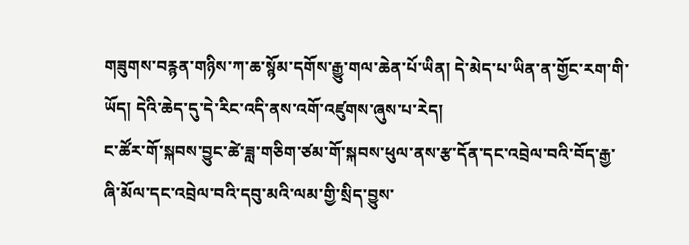གཟུགས་བརྙན་གཉིས་ཀ་ཆ་སྙོམ་དགོས་རྒྱུ་གལ་ཆེན་པོ་ཡིན། དེ་མེད་པ་ཡིན་ན་གྱོང་རག་གི་ཡོད། དེའི་ཆེད་དུ་དེ་རིང་འདི་ནས་འགོ་འཛུགས་ཞུས་པ་རེད།
ང་ཚོར་གོ་སྐབས་བྱུང་ཚེ་ཟླ་གཅིག་ཙམ་གོ་སྐབས་ཕུལ་ནས་རྩ་དོན་དང་འབྲེལ་བའི་བོད་རྒྱ་ཞི་མོལ་དང་འབྲེལ་བའི་དབུ་མའི་ལམ་གྱི་སྲིད་བྱུས་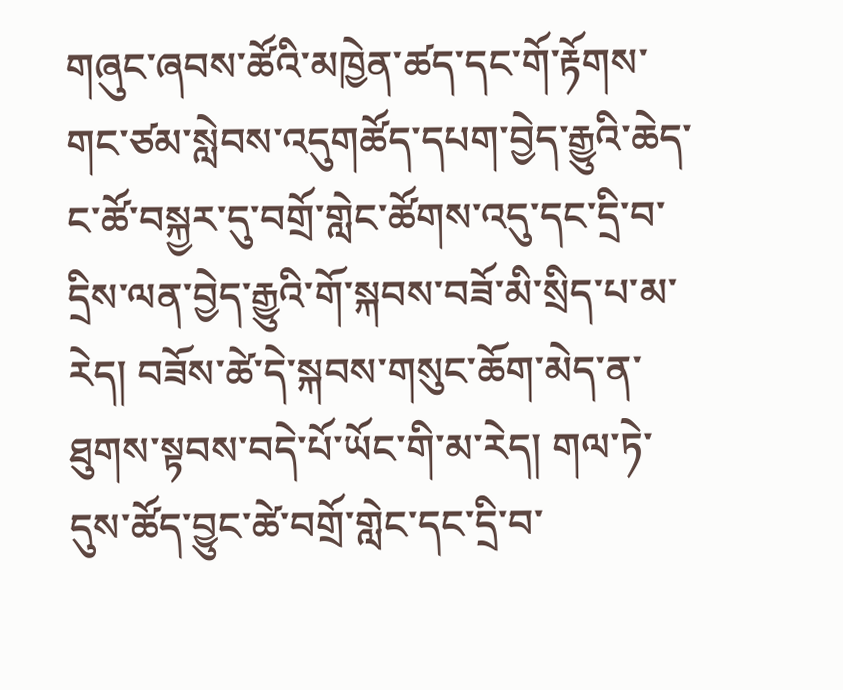གཞུང་ཞབས་ཚོའི་མཁྱེན་ཚད་དང་གོ་རྟོགས་གང་ཙམ་སླེབས་འདུགཚོད་དཔག་བྱེད་རྒྱུའི་ཆེད་ང་ཚོ་བསྐྱར་དུ་བགྲོ་གླེང་ཚོགས་འདུ་དང་དྲི་བ་དྲིས་ལན་བྱེད་རྒྱུའི་གོ་སྐབས་བཟོ་མི་སྲིད་པ་མ་རེད། བཟོས་ཚེ་དེ་སྐབས་གསུང་ཆོག་མེད་ན་ཐུགས་སྟབས་བདེ་པོ་ཡོང་གི་མ་རེད། གལ་ཏེ་དུས་ཚོད་བྱུང་ཚེ་བགྲོ་གླེང་དང་དྲི་བ་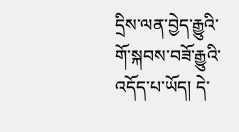དྲིས་ལན་བྱེད་རྒྱུའི་གོ་སྐབས་བཟོ་རྒྱུའི་འདོད་པ་ཡོད། དེ་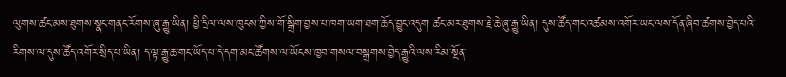ལུགས་ཚང་མས་ཐུགས་སྣང་གནང་རོགས་ཞུ་རྒྱུ་ཡིན། ཕྱི་དྲིལ་ལས་ཁུངས་ཀྱིས་གོ་སྒྲིག་བྱས་པ་ཁག་ཡག་ཐག་ཆོད་བྱུང་འདུག ཚང་མར་ཐུགས་རྗེ་ཆེ་ཞུ་རྒྱུ་ཡིན། དུས་ཚོད་གང་འཚམས་འགོར་ཡང་ལས་དོན་ཞིབ་ཚགས་བྱེད་པའི་རིགས་ལ་དུས་ཚོད་འགོར་སྲིད་པ་ཡིན། ད་ལྟ་རྒྱུ་ཆ་གང་ཡོད་པ་དེ་དག་མང་ཚོགས་ལ་ཡོངས་ཁྱབ་གསལ་བསྒྲགས་བྱེད་རྒྱུའི་ལས་རིམ་སྔོན་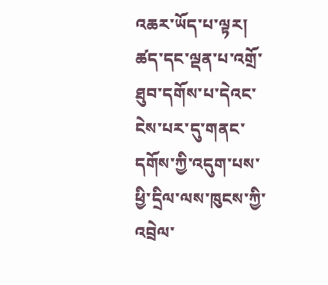འཆར་ཡོད་པ་ལྟར། ཚད་དང་ལྡན་པ་འགྲོ་ཐུབ་དགོས་པ་དེའང་ངེས་པར་དུ་གནང་དགོས་ཀྱི་འདུག་པས་ཕྱི་དྲིལ་ལས་ཁུངས་ཀྱི་འབྲེལ་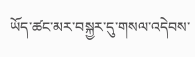ཡོད་ཚང་མར་བསྐྱར་དུ་གསལ་འདེབས་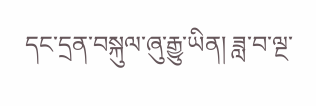དང་དྲན་བསྐུལ་ཞུ་རྒྱུ་ཡིན། ཟླ་བ་ལྔ་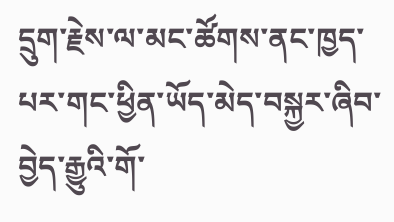དྲུག་རྗེས་ལ་མང་ཚོགས་ནང་ཁྱད་པར་གང་ཕྱིན་ཡོད་མེད་བསྐྱར་ཞིབ་བྱེད་རྒྱུའི་གོ་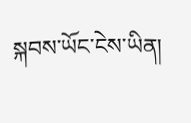སྐབས་ཡོང་ངེས་ཡིན།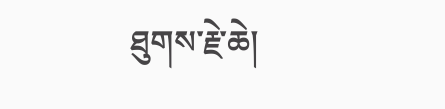ཐུགས་རྗེ་ཆེ།